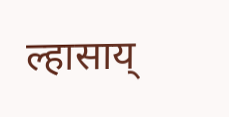ल्हासाय्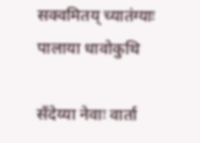सक्वमितय् च्यातंग्याः पालाया धावोकुथि

सँदेय्या नेवाः वार्ता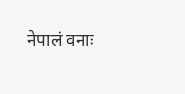नेपालं वनाः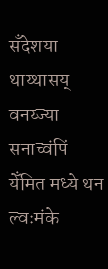सँदेशया थाय्थासय् वनय्ज्या सनाच्वंपिं येँमित मध्ये थन ल्वःमंके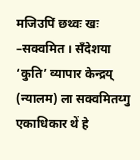मजिउपिं छथ्वः खः –सक्वमित । सँदेशया ‘कुति’ व्यापार केन्द्रय् (न्यालम) ला सक्वमितय्गु एकाधिकार थें हे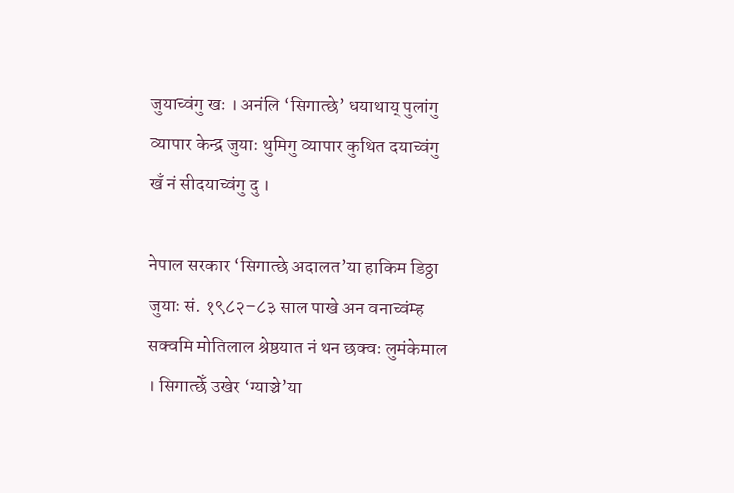जुयाच्वंगु खः । अनंलि ‘सिगात्छे’ धयाथाय् पुलांगु व्यापार केन्द्र जुयाः थुमिगु व्यापार कुथित दयाच्वंगु खँ नं सीदयाच्वंगु दु ।

नेपाल सरकार ‘सिगात्छे अदालत’या हाकिम डिठ्ठा जुयाः सं. १९८२–८३ साल पाखे अन वनाच्वंम्ह सक्वमि मोतिलाल श्रेष्ठयात नं थन छक्वः लुमंकेमाल । सिगात्छेँ उखेर ‘ग्याञ्चे’या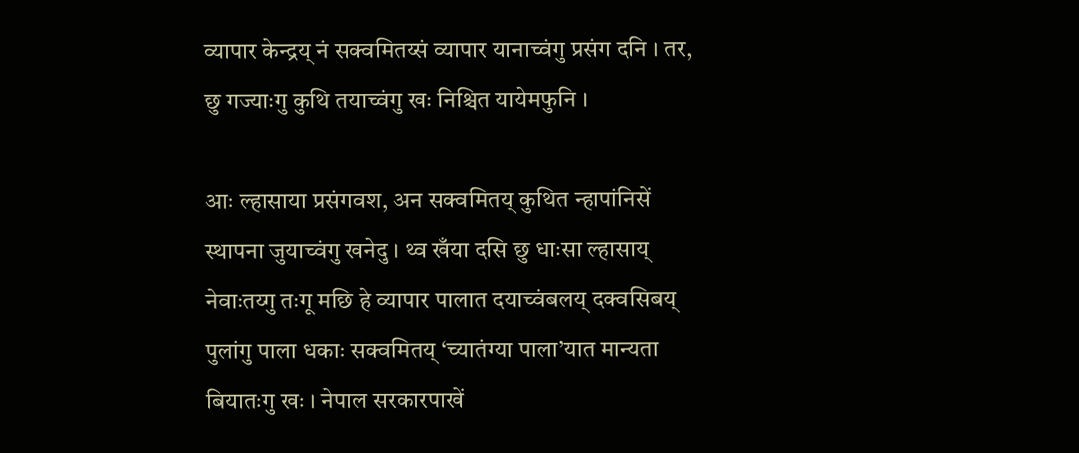व्यापार केन्द्रय् नं सक्वमितय्सं व्यापार यानाच्वंगु प्रसंग दनि । तर, छु गज्याःगु कुथि तयाच्वंगु खः निश्चित यायेमफुनि ।

आः ल्हासाया प्रसंगवश, अन सक्वमितय् कुथित न्हापांनिसें स्थापना जुयाच्वंगु खनेदु । थ्व खँया दसि छु धाःसा ल्हासाय् नेवाःतय्गु तःगू मछि हे व्यापार पालात दयाच्वंबलय् दक्वसिबय् पुलांगु पाला धकाः सक्वमितय् ‘च्यातंग्या पाला’यात मान्यता बियातःगु खः । नेपाल सरकारपाखें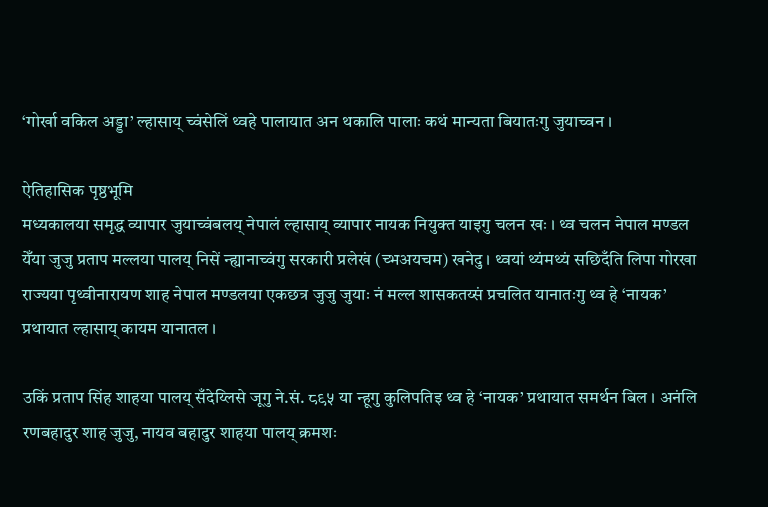‘गोर्खा वकिल अड्डा’ ल्हासाय् च्वंसेलिं थ्वहे पालायात अन थकालि पालाः कथं मान्यता बियातःगु जुयाच्वन ।

ऐतिहासिक पृष्ठभूमि
मध्यकालया समृद्ध व्यापार जुयाच्वंबलय् नेपालं ल्हासाय् व्यापार नायक नियुक्त याइगु चलन खः । थ्व चलन नेपाल मण्डल येँया जुजु प्रताप मल्लया पालय् निसें न्ह्यानाच्वंगु सरकारी प्रलेखं (च्भअयचम) खनेदु । थ्वयां थ्यंमथ्यं सछिदँति लिपा गोरखा राज्यया पृथ्वीनारायण शाह नेपाल मण्डलया एकछत्र जुजु जुयाः नं मल्ल शासकतय्सं प्रचलित यानातःगु थ्व हे ‘नायक’ प्रथायात ल्हासाय् कायम यानातल ।

उकिं प्रताप सिंह शाहया पालय् सँदेय्लिसे जूगु ने.सं. ८९५ या न्हूगु कुलिपतिइ थ्व हे ‘नायक’ प्रथायात समर्थन बिल । अनंलि रणबहादुर शाह जुजु, नायव बहादुर शाहया पालय् क्रमशः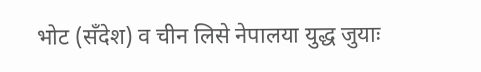भोट (सँदेश) व चीन लिसे नेपालया युद्ध जुयाः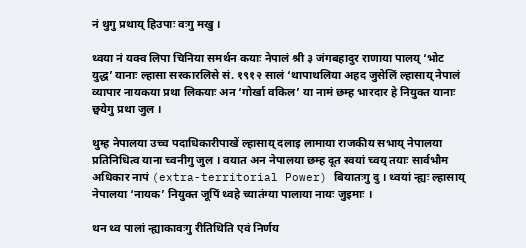नं थुगु प्रथाय् हिउपाः वःगु मखु ।

थ्वया नं यक्व लिपा चिनिया समर्थन कयाः नेपालं श्री ३ जंगबहादुर राणाया पालय् ‘भोट युद्ध’ यानाः ल्हासा सरकारलिसे सं. १९१२ सालं ‘थापाथलिया अहद जुसेलिं ल्हासाय् नेपालं व्यापार नायकया प्रथा लिकयाः अन ‘गोर्खा वकिल’ या नामं छम्ह भारदार हे नियुक्त यानाः छ्वयेगु प्रथा जुल ।

थुम्ह नेपालया उच्च पदाधिकारीपाखें ल्हासाय् दलाइ लामाया राजकीय सभाय् नेपालया प्रतिनिधित्व याना च्वनीगु जुल । वयात अन नेपालया छम्ह दूत स्वयां च्वय् तयाः सार्वभौम अधिकार नापं (extra-territorial Power) बियातःगु दु । थ्वयां न्ह्यः ल्हासाय् नेपालया ‘नायक’ नियुक्त जूपिं थ्वहे च्यातंग्या पालाया नायः जुइमाः ।

थन थ्व पालां न्ह्याकावःगु रीतिथिति एवं निर्णय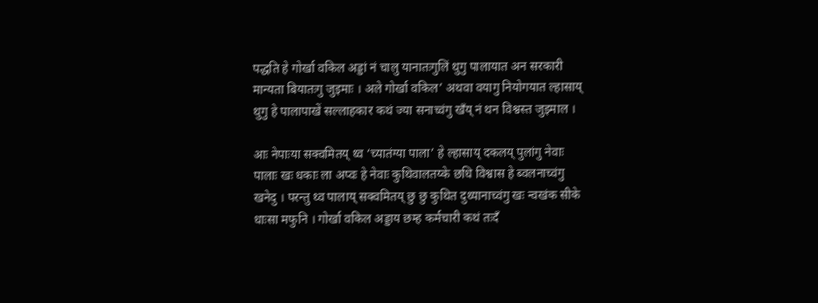पद्धति हे गोर्खा वकिल अड्डां नं चालु यानातःगुलिं थुगु पालायात अन सरकारी मान्यता बियातःगु जुइमाः । अले गोर्खा वकिल’ अथवा वयागु नियोगयात ल्हासाय् थुगु हे पालापाखें सल्लाहकार कथं ज्या सनाच्वंगु खँय् नं थन विश्वस्त जुइमाल ।

आः नेपाःया सक्वमितय् थ्व ‘च्यातंग्या पाला’ हे ल्हासाय् दकलय् पुलांगु नेवाः पालाः खः धकाः ला अप्वः हे नेवाः कुथिवालतय्के छधि विश्वास हे ब्वलनाच्वंगु खनेदु । परन्तु थ्व पालाय् सक्वमितय् छु छु कुथित दुथ्यानाच्वंगु खः न्वखंक सीके धाःसा मफुनि । गोर्खा वकिल अड्डाय छम्ह कर्मचारी कथं तःदँ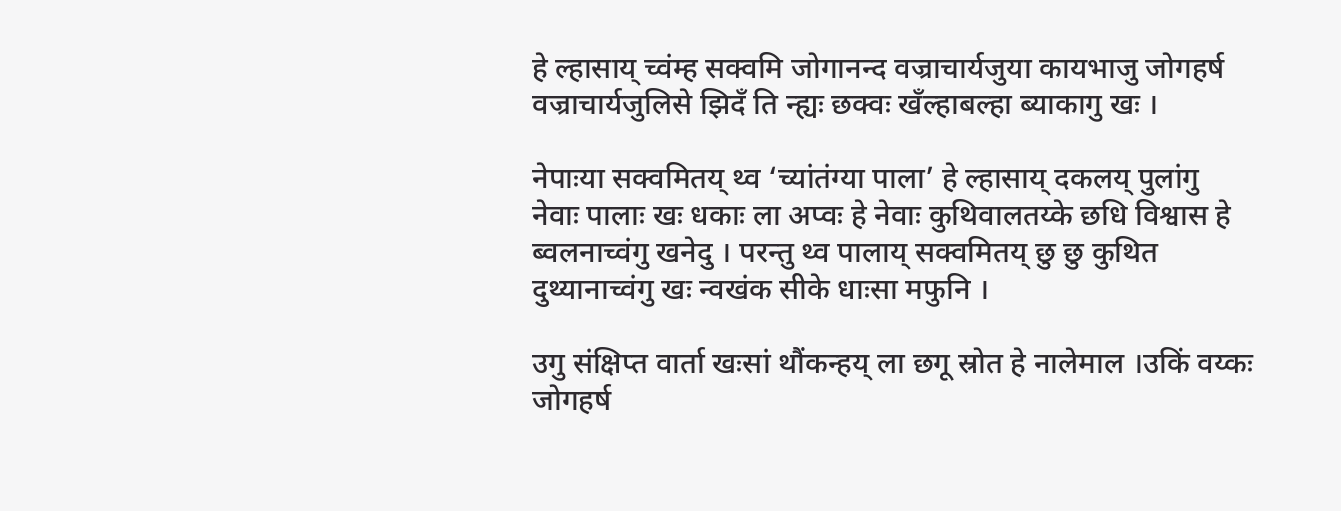हे ल्हासाय् च्वंम्ह सक्वमि जोगानन्द वज्राचार्यजुया कायभाजु जोगहर्ष वज्राचार्यजुलिसे झिदँ ति न्ह्यः छक्वः खँल्हाबल्हा ब्याकागु खः ।

नेपाःया सक्वमितय् थ्व ‘च्यांतंग्या पाला’ हे ल्हासाय् दकलय् पुलांगु
नेवाः पालाः खः धकाः ला अप्वः हे नेवाः कुथिवालतय्के छधि विश्वास हे ब्वलनाच्वंगु खनेदु । परन्तु थ्व पालाय् सक्वमितय् छु छु कुथित दुथ्यानाच्वंगु खः न्वखंक सीके धाःसा मफुनि ।

उगु संक्षिप्त वार्ता खःसां थौंकन्हय् ला छगू स्रोत हे नालेमाल ।उकिं वय्कः जोगहर्ष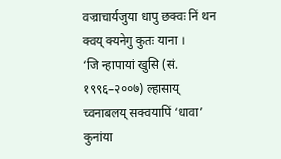वज्राचार्यजुया धापु छक्वः निं थन क्वय् क्यनेगु कुतः याना ।
‘जि न्हापायां खुसि (सं. १९९६–२००७) ल्हासाय् च्वनाबलय् सक्वयापिं ‘धावा’ कुनांया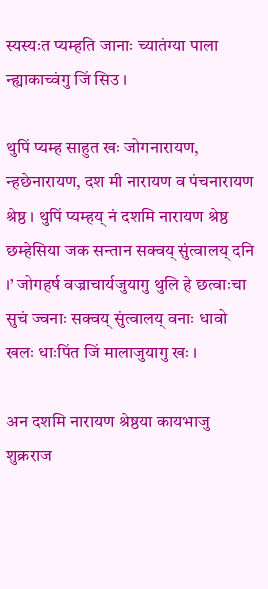स्यस्यःत प्यम्हति जानाः च्यातंग्या पाला न्ह्याकाच्वंगु जिं सिउ ।

थुपिं प्यम्ह साहुत खः जोगनारायण, न्हछेनारायण, दश मी नारायण व पंचनारायण श्रेष्ठ । थुपिं प्यम्हय् नं दशमि नारायण श्रेष्ठ छम्हेसिया जक सन्तान सक्वय् सुंत्वालय् दनि ।’ जोगहर्ष वज्राचार्यजुयागु थुलि हे छत्वाःचा सुचं ज्वनाः सक्वय् सुंत्वालय् वनाः धावो खलः धाःपिंत जिं मालाजुयागु खः ।

अन दशमि नारायण श्रेष्ठया कायभाजु शुक्रराज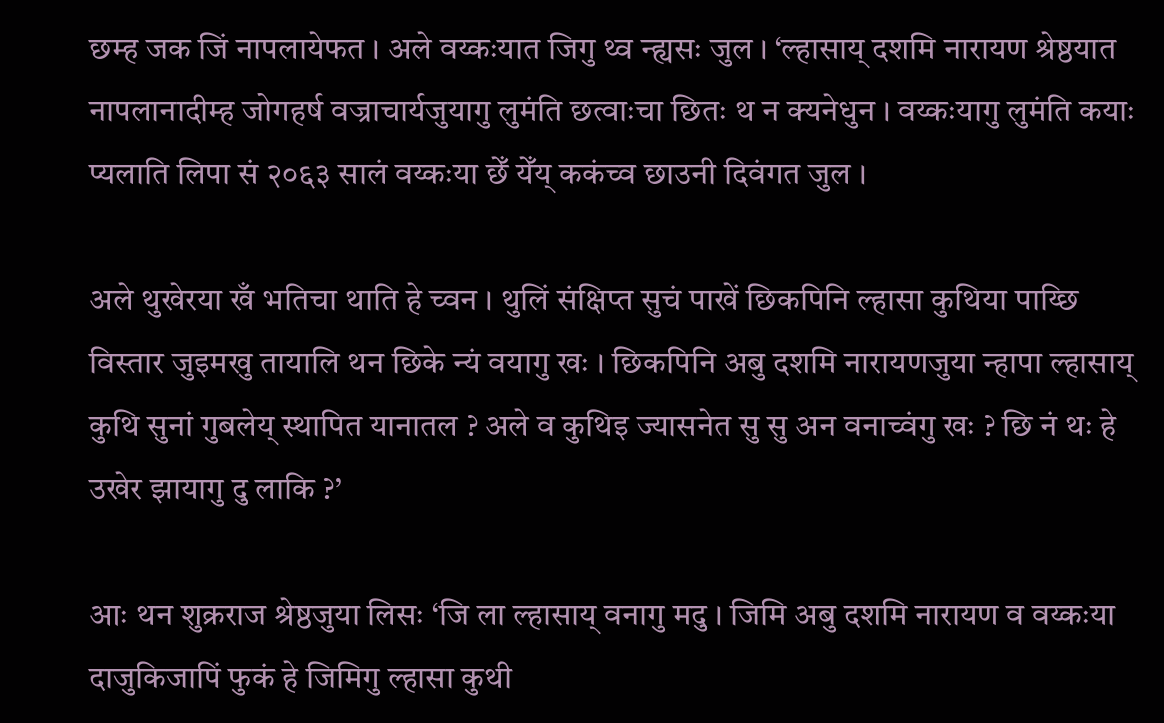छम्ह जक जिं नापलायेफत । अले वय्कःयात जिगु थ्व न्ह्यसः जुल । ‘ल्हासाय् दशमि नारायण श्रेष्ठयात नापलानादीम्ह जोगहर्ष वज्राचार्यजुयागु लुमंति छत्वाःचा छितः थ न क्यनेधुन । वय्कःयागु लुमंति कयाः प्यलाति लिपा सं २०६३ सालं वय्कःया छेँ येँय् ककंच्व छाउनी दिवंगत जुल ।

अले थुखेरया खँ भतिचा थाति हे च्वन । थुलिं संक्षिप्त सुचं पाखें छिकपिनि ल्हासा कुथिया पाय्छि विस्तार जुइमखु तायालि थन छिके न्यं वयागु खः । छिकपिनि अबु दशमि नारायणजुया न्हापा ल्हासाय् कुथि सुनां गुबलेय् स्थापित यानातल ? अले व कुथिइ ज्यासनेत सु सु अन वनाच्वंगु खः ? छि नं थः हे उखेर झायागु दु लाकि ?’

आः थन शुक्रराज श्रेष्ठजुया लिसः ‘जि ला ल्हासाय् वनागु मदु । जिमि अबु दशमि नारायण व वय्कःया दाजुकिजापिं फुकं हे जिमिगु ल्हासा कुथी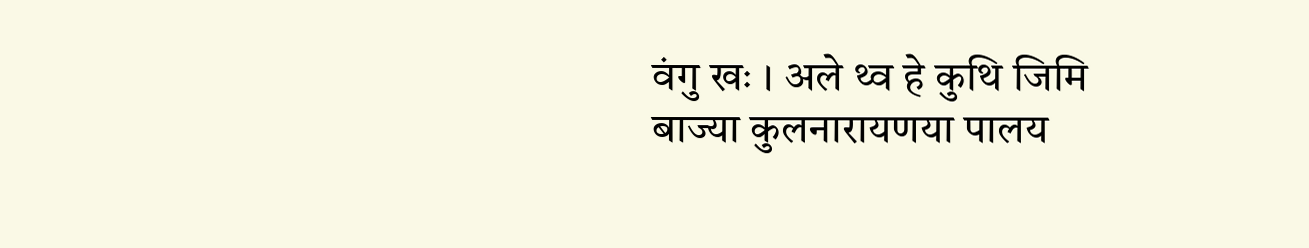वंगु खः । अले थ्व हे कुथि जिमि बाज्या कुलनारायणया पालय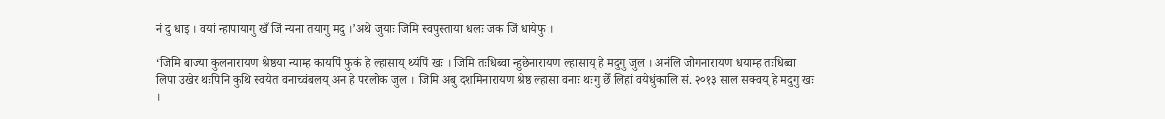नं दु धाइ । वयां न्हापायागु खँ जिं न्यना तयागु मदु ।’अथे जुयाः जिमि स्वपुस्ताया धलः जक जिं धायेफु ।

‘जिमि बाज्या कुलनारायण श्रेष्ठया न्याम्ह कायपिं फुकं हे ल्हासाय् थ्यंपिं खः । जिमि तःधिब्वा न्हुछेनारायण ल्हासाय् हे मदुगु जुल । अनंलि जोगनारायण धयाम्ह तःधिब्वा लिपा उखेर थःपिनि कुथि स्वयेत वनाच्वंबलय् अन हे परलोक जुल । जिमि अबु दशमिनारायण श्रेष्ठ ल्हासा वनाः थःगु छेँ लिहां वयेधुंकालि सं. २०१३ साल सक्वय् हे मदुगु खः ।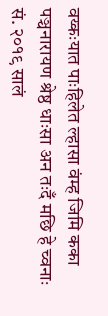वय्कःयात पाःहिलेत ल्हासा वंम्ह जिमि कका पञ्चनारायण श्रेष्ठ धाःसा अन तःदँ मछि हे च्वनाः सं. २०१९ सालं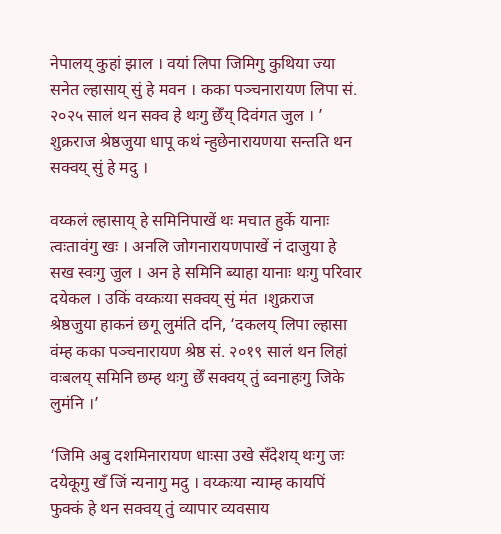नेपालय् कुहां झाल । वयां लिपा जिमिगु कुथिया ज्या सनेत ल्हासाय् सुं हे मवन । कका पञ्चनारायण लिपा सं. २०२५ सालं थन सक्व हे थःगु छेँय् दिवंगत जुल । ’
शुक्रराज श्रेष्ठजुया धापू कथं न्हुछेनारायणया सन्तति थन सक्वय् सुं हे मदु ।

वय्कलं ल्हासाय् हे समिनिपाखें थः मचात हुर्के यानाः त्वःतावंगु खः । अनलि जोगनारायणपाखें नं दाजुया हे सख स्वःगु जुल । अन हे समिनि ब्याहा यानाः थःगु परिवार दयेकल । उकिं वय्कःया सक्वय् सुं मंत ।शुक्रराज श्रेष्ठजुया हाकनं छगू लुमंति दनि, ‘दकलय् लिपा ल्हासा वंम्ह कका पञ्चनारायण श्रेष्ठ सं. २०१९ सालं थन लिहां वःबलय् समिनि छम्ह थःगु छेँ सक्वय् तुं ब्वनाहःगु जिके लुमंनि ।’

‘जिमि अबु दशमिनारायण धाःसा उखे सँदेशय् थःगु जः दयेकूगु खँ जिं न्यनागु मदु । वय्कःया न्याम्ह कायपिं फुक्कं हे थन सक्वय् तुं व्यापार व्यवसाय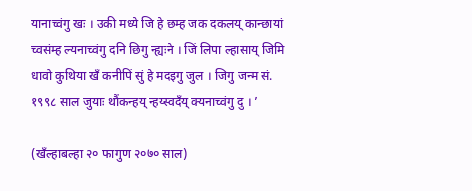यानाच्वंगु खः । उकी मध्ये जि हे छम्ह जक दकलय् कान्छायां च्वसंम्ह ल्यनाच्वंगु दनि छिगु न्ह्यःने । जिं लिपा ल्हासाय् जिमि धावो कुथिया खँ कनीपिं सुं हे मदइगु जुल । जिगु जन्म सं. १९९८ साल जुयाः थौंकन्हय् न्हय्स्वदँय् क्यनाच्वंगु दु । ’

(खँल्हाबल्हा २० फागुण २०७० साल)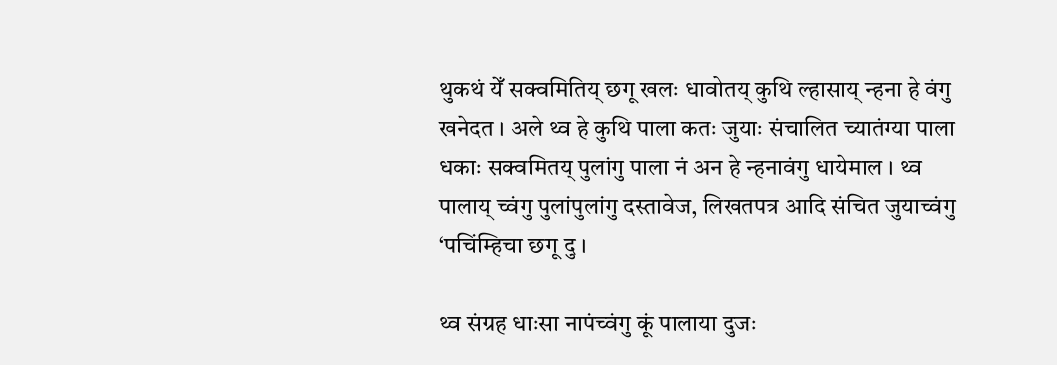थुकथं येँ सक्वमितिय् छगू खलः धावोतय् कुथि ल्हासाय् न्हना हे वंगु खनेदत । अले थ्व हे कुथि पाला कतः जुयाः संचालित च्यातंग्या पाला धकाः सक्वमितय् पुलांगु पाला नं अन हे न्हनावंगु धायेमाल । थ्व पालाय् च्वंगु पुलांपुलांगु दस्तावेज, लिखतपत्र आदि संचित जुयाच्वंगु ‘पचिंम्हिचा छगू दु ।

थ्व संग्रह धाःसा नापंच्वंगु कूं पालाया दुजः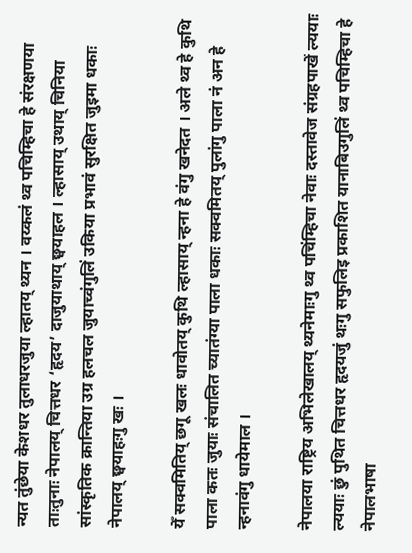न्यत तुंछेया केशधर तुलाधरजुया ल्हातय् थ्यन । वय्कलं थ्व पचिम्हिचा हे संरक्षणया ताःतुनाः नेपालय् चित्तधर ‘हृदय’ दाजुयाथाय् छ्वयाहल । ल्हासाय् उथाय् चिनिया सांस्कृतिक क्रान्तिया उग्र हलचल जुयाच्वंगुलिं उकिया प्रभावं सुरक्षित जुइमा धकाः नेपालय् छ्वयाहःगु खः ।

येँ सक्वमितिय् छगू खलः धावोतय् कुथि ल्हासाय् न्हना हे वंगु खनेदत । अले थ्व हे कुथि पाला कतः जुयाः संचालित च्यातंग्या पाला धकाः सक्वमितय् पुलांगु पाला नं अन हे न्हनावंगु धायेमाल ।

नेपालया राष्ट्रिय अभिलेखालय् थ्यनेमाःगु थ्व पचिंम्हिचा नेवाः दस्तावेज संग्रहपाखें ल्ययाः ल्ययाः छुं पुथित चित्तधर हृदयजुं थःगु सफुलिइ प्रकाशित यानाबिउगुलिं थ्व पचिम्हिचा हे नेपालभाषा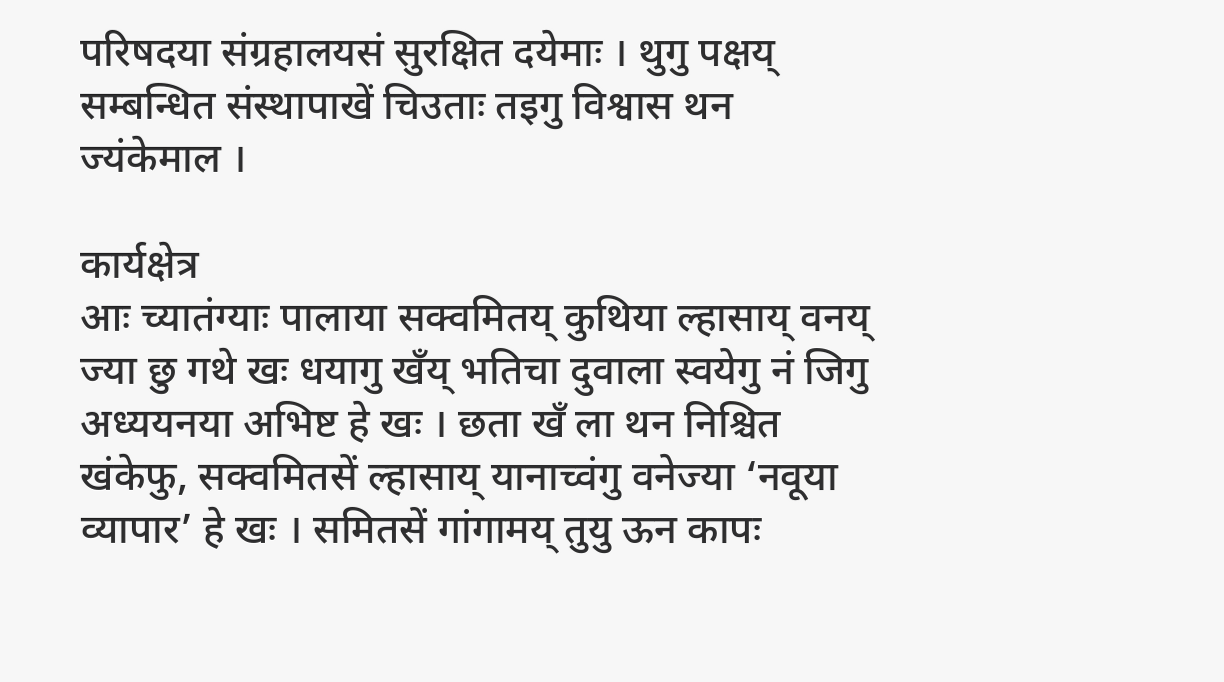परिषदया संग्रहालयसं सुरक्षित दयेमाः । थुगु पक्षय् सम्बन्धित संस्थापाखें चिउताः तइगु विश्वास थन ज्यंकेमाल ।

कार्यक्षेत्र
आः च्यातंग्याः पालाया सक्वमितय् कुथिया ल्हासाय् वनय् ज्या छु गथे खः धयागु खँय् भतिचा दुवाला स्वयेगु नं जिगु अध्ययनया अभिष्ट हे खः । छता खँ ला थन निश्चित खंकेफु, सक्वमितसें ल्हासाय् यानाच्वंगु वनेज्या ‘नवूया व्यापार’ हे खः । समितसें गांगामय् तुयु ऊन कापः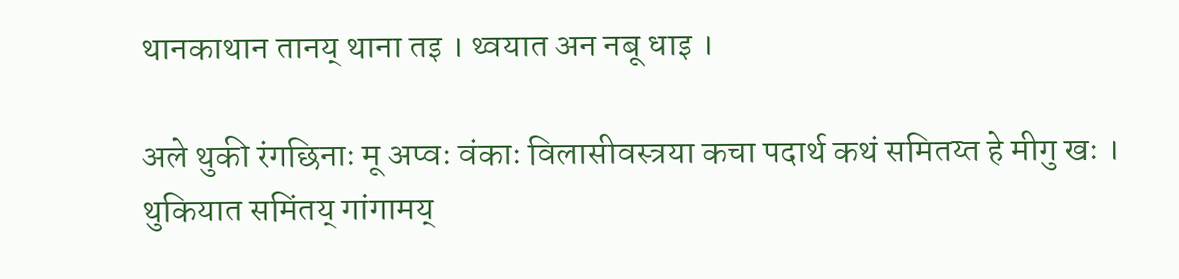थानकाथान तानय् थाना तइ । थ्वयात अन नबू धाइ ।

अले थुकी रंगछिनाः मू अप्वः वंकाः विलासीवस्त्रया कचा पदार्थ कथं समितय्त हे मीगु खः । थुकियात समिंतय् गांगामय्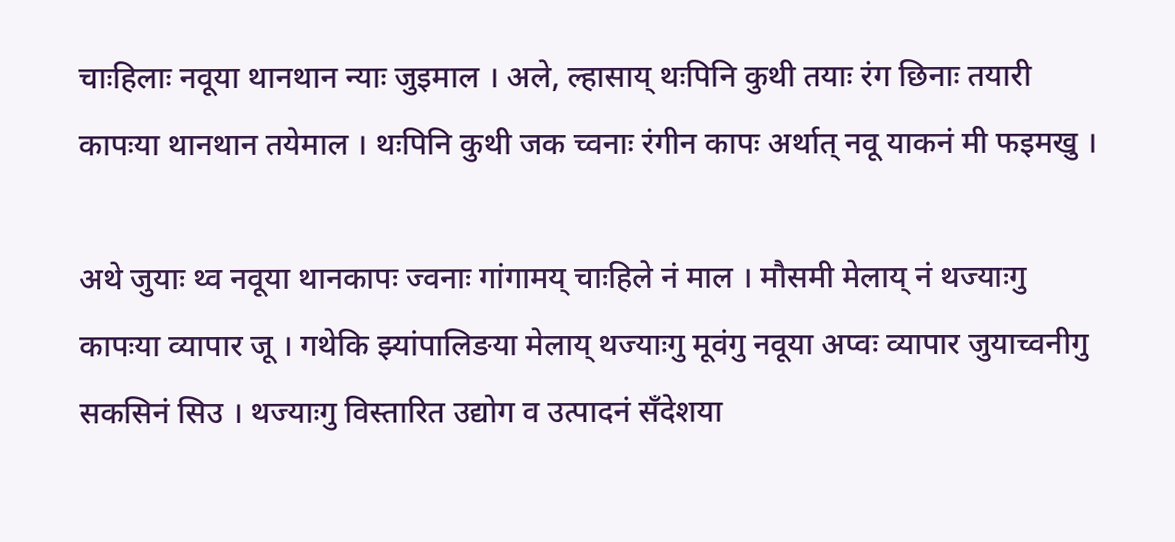चाःहिलाः नवूया थानथान न्याः जुइमाल । अले, ल्हासाय् थःपिनि कुथी तयाः रंग छिनाः तयारी कापःया थानथान तयेमाल । थःपिनि कुथी जक च्वनाः रंगीन कापः अर्थात् नवू याकनं मी फइमखु ।

अथे जुयाः थ्व नवूया थानकापः ज्वनाः गांगामय् चाःहिले नं माल । मौसमी मेलाय् नं थज्याःगु कापःया व्यापार जू । गथेकि झ्यांपालिङया मेलाय् थज्याःगु मूवंगु नवूया अप्वः व्यापार जुयाच्वनीगु सकसिनं सिउ । थज्याःगु विस्तारित उद्योग व उत्पादनं सँदेशया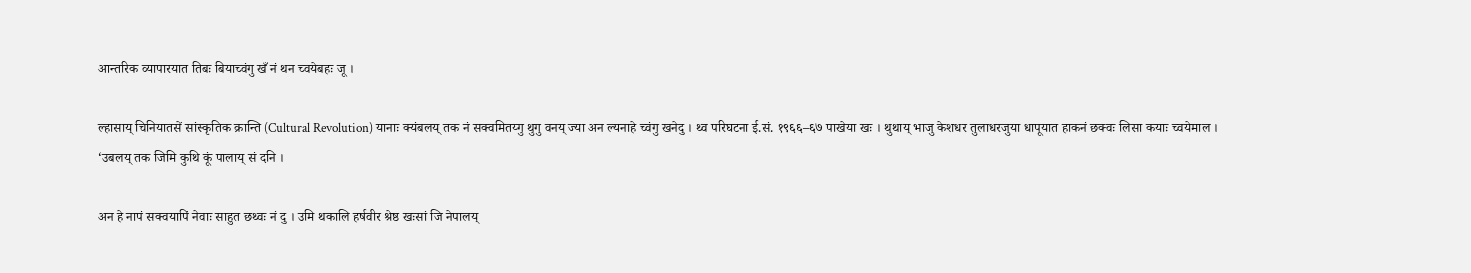आन्तरिक व्यापारयात तिबः बियाच्वंगु खँ नं थन च्वयेबहः जू ।

ल्हासाय् चिनियातसें सांस्कृतिक क्रान्ति (Cultural Revolution) यानाः क्यंबलय् तक नं सक्वमितय्गु थुगु वनय् ज्या अन ल्यनाहे च्वंगु खनेदु । थ्व परिघटना ई.सं. १९६६–६७ पाखेया खः । थुथाय् भाजु केशधर तुलाधरजुया धापूयात हाकनं छक्वः लिसा कयाः च्वयेमाल ।
‘उबलय् तक जिमि कुथि कूं पालाय् सं दनि ।

अन हे नापं सक्वयापिं नेवाः साहुत छथ्वः नं दु । उमि थकालि हर्षवीर श्रेष्ठ खःसां जि नेपालय्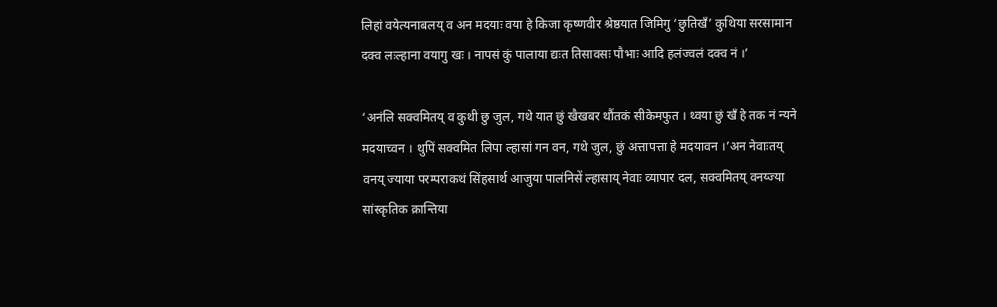लिहां वयेत्यनाबलय् व अन मदयाः वया हे किजा कृष्णवीर श्रेष्ठयात जिमिगु ‘छुतिखँ’ कुथिया सरसामान दक्व लःल्हाना वयागु खः । नापसं कुं पालाया द्यःत तिसावसः पौभाः आदि हलंज्वलं दक्व नं ।’

‘अनंलि सक्वमितय् व कुथी छु जुल, गथे यात छुं खैखबर थौंतकं सीकेमफुत । थ्वया छुं खँ हे तक नं न्यने मदयाच्वन । थुपिं सक्वमित लिपा ल्हासां गन वन, गथे जुल, छुं अत्तापत्ता हे मदयावन ।’अन नेवाःतय् वनय् ज्याया परम्पराकथं सिंहसार्थ आजुया पालंनिसें ल्हासाय् नेवाः व्यापार दल, सक्वमितय् वनय्ज्या सांस्कृतिक क्रान्तिया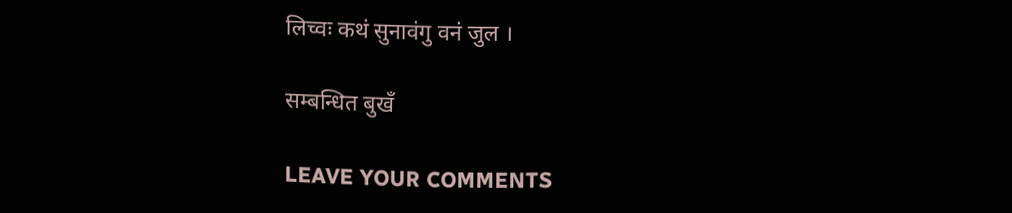लिच्वः कथं सुनावंगु वनं जुल ।

सम्बन्धित बुखँ

LEAVE YOUR COMMENTS